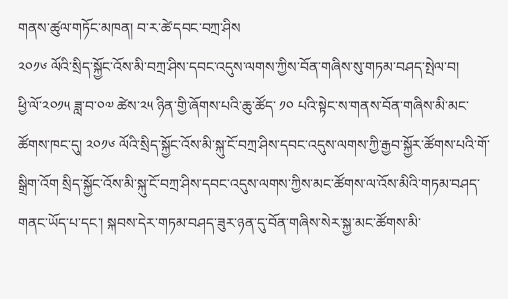གནས་ཚུལ་གཏོང་མཁན། བ་ར་ཚེ་དབང་བཀྲ་ཤིས
༢༠༡༦ ལོའི་སྲིད་སྐྱོང་འོས་མི་བཀྲ་ཤིས་དབང་འདུས་ལགས་ཀྱིས་བོན་གཞིས་སུ་གཏམ་བཤད་སྤེལ་བ།
ཕྱི་ལོ་༢༠༡༥ ཟླ་བ་༠༧ ཚེས་༢༥ ཉིན་གྱི་ཞོགས་པའི་ཆུ་ཚོད་ ༡༠ པའི་སྟེང་ས་གནས་བོན་གཞིས་མི་མང་ཚོགས་ཁང་དུ། ༢༠༡༦ ལོའི་སྲིད་སྐྱོང་འོས་མི་སྐུ་ངོ་བཀྲ་ཤིས་དབང་འདུས་ལགས་ཀྱི་རྒྱབ་སྐྱོར་ཚོགས་པའི་གོ་སྒྲིག་འོག སྲིད་སྐྱོང་འོས་མི་སྐུ་ངོ་བཀྲ་ཤིས་དབང་འདུས་ལགས་ཀྱིས་མང་ཚོགས་ལ་འོས་མིའི་གཏམ་བཤད་གནང་ཡོད་པ་དང་། སྐབས་དེར་གཏམ་བཤད་ཟུར་ཉན་དུ་བོན་གཞིས་སེར་སྐྱ་མང་ཚོགས་མི་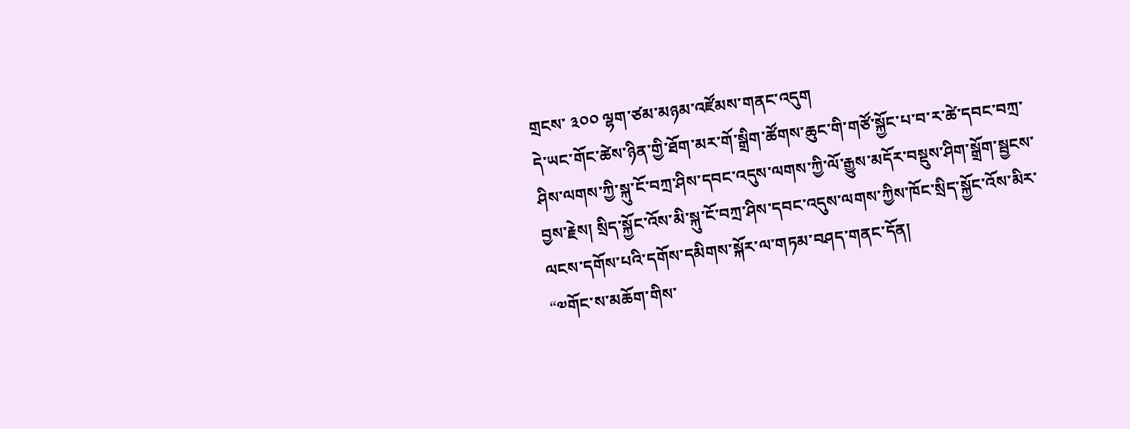གྲངས་ ༣༠༠ ལྷག་ཙམ་མཉམ་འཛོམས་གནང་འདུག
དེ་ཡང་གོང་ཚེས་ཉིན་གྱི་ཐོག་མར་གོ་སྒྲིག་ཚོགས་ཆུང་གི་གཙོ་སྐྱོང་པ་བ་ར་ཚེ་དབང་བཀྲ་ཤིས་ལགས་ཀྱི་སྐུ་ངོ་བཀྲ་ཤིས་དབང་འདུས་ལགས་ཀྱི་ལོ་རྒྱུས་མདོར་བསྡུས་ཤིག་སྒྲོག་སྦྱངས་བྱས་རྗེས། སྲིད་སྐྱོང་འོས་མི་སྐུ་ངོ་བཀྲ་ཤིས་དབང་འདུས་ལགས་ཀྱིས་ཁོང་སྲིད་སྐྱོང་འོས་མིར་ལངས་དགོས་པའི་དགོས་དམིགས་སྐོར་ལ་གཏམ་བཤད་གནང་དོན།
“༧གོང་ས་མཆོག་གིས་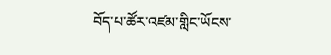བོད་པ་ཚོར་འཛམ་གླིང་ཡོངས་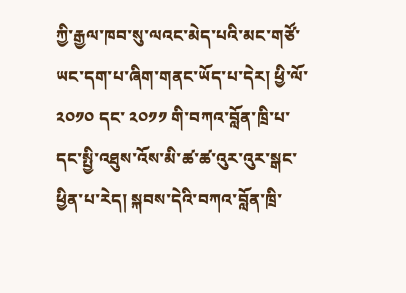ཀྱི་རྒྱལ་ཁབ་སུ་ལའང་མེད་པའི་མང་གཙོ་ཡང་དག་པ་ཞིག་གནང་ཡོད་པ་དེར། ཕྱི་ལོ་ ༢༠༡༠ དང་ ༢༠༡༡ གི་བཀའ་བློན་ཁྲི་པ་དང་སྤྱི་འཐུས་འོས་མི་ཚ་ཚ་འུར་འུར་སྒང་ཕྱིན་པ་རེད། སྐབས་དེའི་བཀའ་བློན་ཁྲི་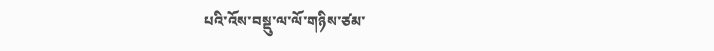པའི་འོས་བསྡུ་ལ་ལོ་གཉིས་ཙམ་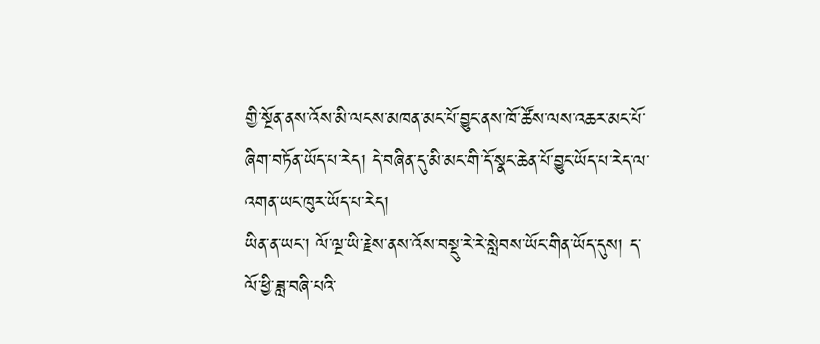གྱི་སྔོན་ནས་འོས་མི་ལངས་མཁན་མང་པོ་བྱུང་ནས་ཁོ་ཚོས་ལས་འཆར་མང་པོ་ཞིག་བཏོན་ཡོད་པ་རེད། དེ་བཞིན་དུ་མི་མང་གི་དོ་སྣང་ཆེན་པོ་བྱུང་ཡོད་པ་རེད་ལ་འགན་ཡང་ཁུར་ཡོད་པ་རེད།
ཡིན་ན་ཡང་། ལོ་ལྔ་ཡི་རྗེས་ནས་འོས་བསྡུ་རེ་རེ་སླེབས་ཡོང་གིན་ཡོད་དུས། ད་ལོ་ཕྱི་ཟླ་བཞི་པའི་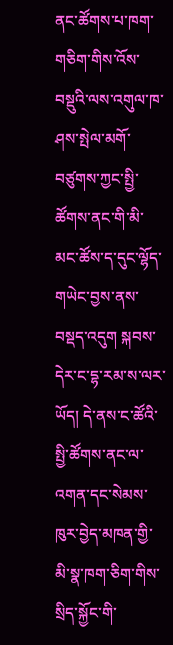ནང་ཚོགས་པ་ཁག་གཅིག་གིས་འོས་བསྡུའི་ལས་འགུལ་ཁ་ཤས་སྤེལ་མགོ་བཙུགས་ཀྱང་སྤྱི་ཚོགས་ནང་གི་མི་མང་ཚོས་ད་དུང་ལྷོད་གཡེང་བྱས་ནས་བསྡད་འདུག སྐབས་དེར་ང་དྷ་རམ་ས་ལར་ཡོད། དེ་ནས་ང་ཚོའི་སྤྱི་ཚོགས་ནང་ལ་འགན་དང་སེམས་ཁུར་བྱེད་མཁན་གྱི་མི་སྣ་ཁག་ཅིག་གིས་སྲིད་སྐྱོང་གི་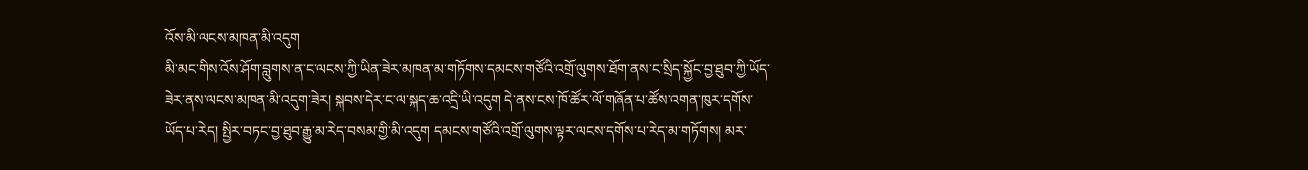འོས་མི་ལངས་མཁན་མི་འདུག
མི་མང་གིས་འོས་ཤོག་བླུགས་ན་ང་ལངས་ཀྱི་ཡིན་ཟེར་མཁན་མ་གཏོགས་དམངས་གཙོའི་འགྲོ་ལུགས་ཐོག་ནས་ང་སྲིད་སྐྱོང་བྱ་ཐུབ་ཀྱི་ཡོད་ཟེར་ནས་ལངས་མཁན་མི་འདུག་ཟེར། སྐབས་དེར་ང་ལ་སྐད་ཆ་འདྲི་ཡི་འདུག དེ་ནས་ངས་ཁོ་ཚོར་ལོ་གཞོན་པ་ཚོས་འགན་ཁུར་དགོས་ཡོད་པ་རེད། སྤྱིར་བཏང་བྱ་ཐུབ་རྒྱུ་མ་རེད་བསམ་གྱི་མི་འདུག དམངས་གཙོའི་འགྲོ་ལུགས་ལྟར་ལངས་དགོས་པ་རེད་མ་གཏོགས། མར་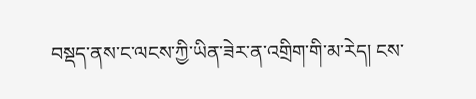བསྡད་ནས་ང་ལངས་ཀྱི་ཡིན་ཟེར་ན་འགྲིག་གི་མ་རེད། ངས་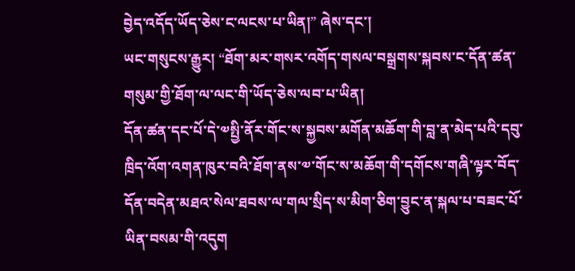བྱེད་འདོད་ཡོད་ཅེས་ང་ལངས་པ་ཡིན།” ཞེས་དང་།
ཡང་གསུངས་རྒྱུར། “ཐོག་མར་གསར་འགོད་གསལ་བསྒྲགས་སྐབས་ང་དོན་ཚན་གསུམ་གྱི་ཐོག་ལ་ལང་གི་ཡོད་ཅེས་ལབ་པ་ཡིན།
དོན་ཚན་དང་པོ་དེ་༧སྤྱི་ནོར་གོང་ས་སྐྱབས་མགོན་མཆོག་གི་བླ་ན་མེད་པའི་དབུ་ཁྲིད་འོག་འགན་ཁུར་བའི་ཐོག་ནས་༧་གོང་ས་མཆོག་གི་དགོངས་གཞི་ལྟར་བོད་དོན་བདེན་མཐའ་སེལ་ཐབས་ལ་གལ་སྲིད་ས་མིག་ཅིག་བྱུང་ན་སྐལ་པ་བཟང་པོ་ཡིན་བསམ་གི་འདུག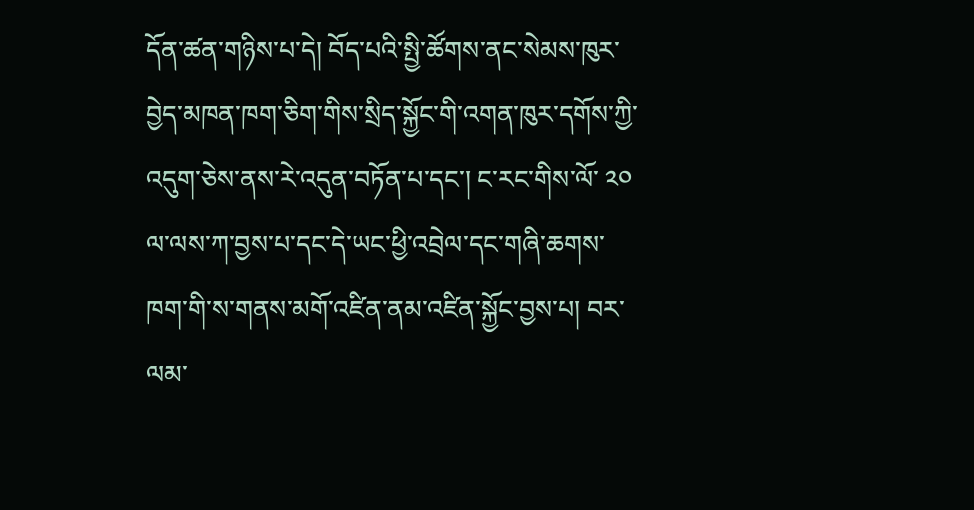དོན་ཚན་གཉིས་པ་དེ། བོད་པའི་སྤྱི་ཚོགས་ནང་སེམས་ཁུར་བྱེད་མཁན་ཁག་ཅིག་གིས་སྲིད་སྐྱོང་གི་འགན་ཁུར་དགོས་ཀྱི་འདུག་ཅེས་ནས་རེ་འདུན་བཏོན་པ་དང་། ང་རང་གིས་ལོ་ ༢༠ ལ་ལས་ཀ་བྱས་པ་དང་དེ་ཡང་ཕྱི་འབྲེལ་དང་གཞི་ཆགས་ཁག་གི་ས་གནས་མགོ་འཛིན་ནམ་འཛིན་སྐྱོང་བྱས་པ། བར་ལམ་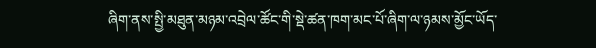ཞིག་ནས་སྤྱི་མཐུན་མཉམ་འབྲེལ་ཚོང་གི་སྡེ་ཚན་ཁག་མང་པོ་ཞིག་ལ་ཉམས་མྱོང་ཡོད་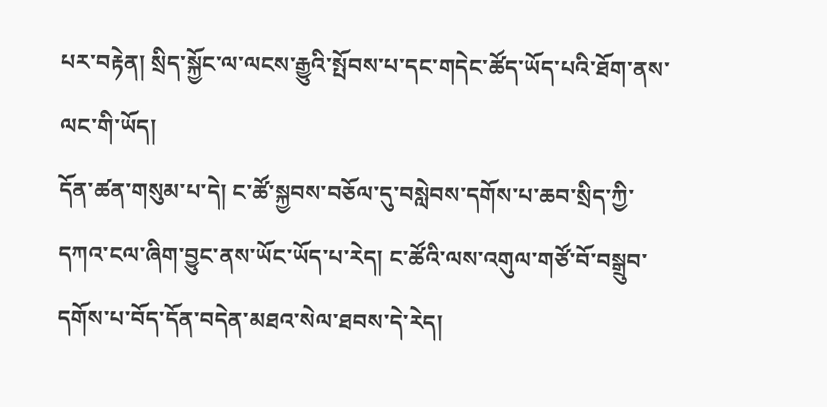པར་བརྟེན། སྲིད་སྐྱོང་ལ་ལངས་རྒྱུའི་སྤོབས་པ་དང་གདེང་ཚོད་ཡོད་པའི་ཐོག་ནས་ལང་གི་ཡོད།
དོན་ཚན་གསུམ་པ་དེ། ང་ཚོ་སྐྱབས་བཅོལ་དུ་བསླེབས་དགོས་པ་ཆབ་སྲིད་ཀྱི་དཀའ་ངལ་ཞིག་བྱུང་ནས་ཡོང་ཡོད་པ་རེད། ང་ཚོའི་ལས་འགུལ་གཙོ་བོ་བསྒྲུབ་དགོས་པ་བོད་དོན་བདེན་མཐའ་སེལ་ཐབས་དེ་རེད།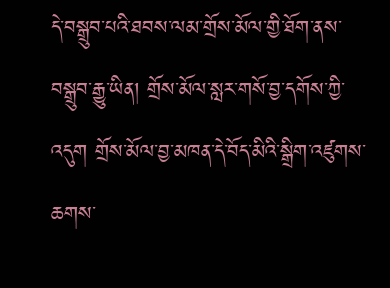དེ་བསྒྲུབ་པའི་ཐབས་ལམ་གྲོས་མོལ་གྱི་ཐོག་ནས་བསྒྲུབ་རྒྱུ་ཡིན། གྲོས་མོལ་སླར་གསོ་བྱ་དགོས་ཀྱི་འདུག གྲོས་མོལ་བྱ་མཁན་དེ་བོད་མིའི་སྒྲིག་འཛུགས་ཆགས་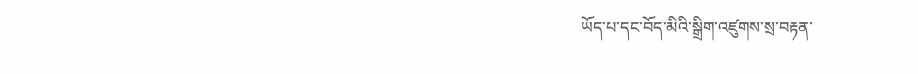ཡོད་པ་དང་བོད་མིའི་སྒྲིག་འཛུགས་སྲ་བརྟན་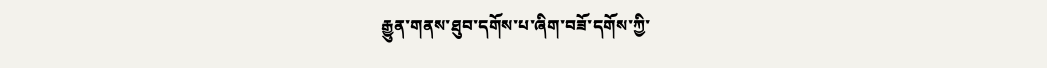རྒྱུན་གནས་ཐུབ་དགོས་པ་ཞིག་བཟོ་དགོས་ཀྱི་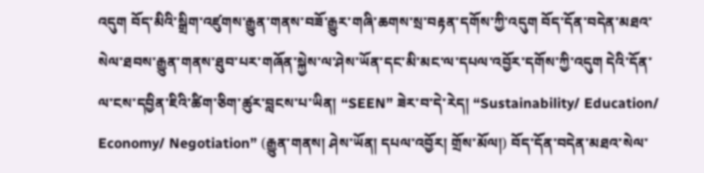འདུག བོད་མིའི་སྒྲིག་འཛུགས་རྒྱུན་གནས་བཟོ་རྒྱུར་གཞི་ཆགས་སྲ་བརྟན་དགོས་ཀྱི་འདུག བོད་དོན་བདེན་མཐའ་སེལ་ཐབས་རྒྱུན་གནས་ཐུབ་པར་གཞོན་སྐྱེས་ལ་ཤེས་ཡོན་དང་མི་མང་ལ་དཔལ་འབྱོར་དགོས་ཀྱི་འདུག དེའི་དོན་ལ་ངས་དབྱིན་ཇིའི་ཚིག་ཅིག་ཚུར་བླངས་པ་ཡིན། “SEEN” ཟེར་བ་དེ་རེད། “Sustainability/ Education/ Economy/ Negotiation” (རྒྱུན་གནས། ཤེས་ཡོན། དཔལ་འབྱོར། གྲོས་མོལ།) བོད་དོན་བདེན་མཐའ་སེལ་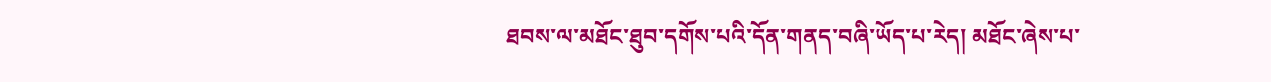ཐབས་ལ་མཐོང་ཐུབ་དགོས་པའི་དོན་གནད་བཞི་ཡོད་པ་རེད། མཐོང་ཞེས་པ་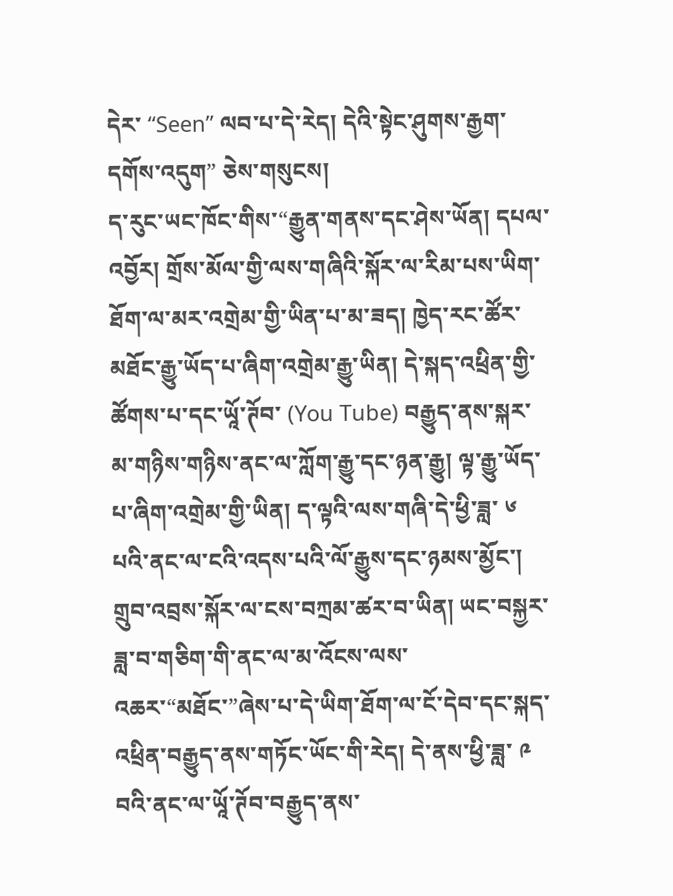དེར་ “Seen” ལབ་པ་དེ་རེད། དེའི་སྟེང་ཤུགས་རྒྱག་དགོས་འདུག” ཅེས་གསུངས།
ད་རུང་ཡང་ཁོང་གིས་“རྒྱུན་གནས་དང་ཤེས་ཡོན། དཔལ་འབྱོར། གྲོས་མོལ་གྱི་ལས་གཞིའི་སྐོར་ལ་རིམ་པས་ཡིག་ཐོག་ལ་མར་འགྲེམ་གྱི་ཡིན་པ་མ་ཟད། ཁྱེད་རང་ཚོར་མཐོང་རྒྱུ་ཡོད་པ་ཞིག་འགྲེམ་རྒྱུ་ཡིན། དེ་སྐད་འཕྲིན་གྱི་ཚོགས་པ་དང་ཡཱོ་ཊོབ་ (You Tube) བརྒྱུད་ནས་སྐར་མ་གཉིས་གཉིས་ནང་ལ་ཀློག་རྒྱུ་དང་ཉན་རྒྱུ། ལྟ་རྒྱུ་ཡོད་པ་ཞིག་འགྲེམ་གྱི་ཡིན། ད་ལྟའི་ལས་གཞི་དེ་ཕྱི་ཟླ་ ༦ པའི་ནང་ལ་ངའི་འདས་པའི་ལོ་རྒྱུས་དང་ཉམས་མྱོང་། གྲུབ་འབྲས་སྐོར་ལ་ངས་བཀྲམ་ཚར་བ་ཡིན། ཡང་བསྐྱར་ཟླ་བ་གཅིག་གི་ནང་ལ་མ་འོངས་ལས་འཆར་“མཐོང་”ཞེས་པ་དེ་ཡིག་ཐོག་ལ་ངོ་དེབ་དང་སྐད་འཕྲིན་བརྒྱུད་ནས་གཏོང་ཡོང་གི་རེད། དེ་ནས་ཕྱི་ཟླ་ ༩ བའི་ནང་ལ་ཡཱོ་ཊོབ་བརྒྱུད་ནས་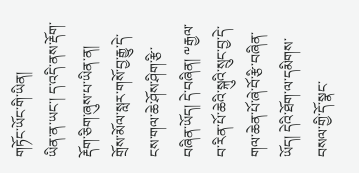གཏོང་ཡོང་གི་ཡིན།
ཡིན་ན་ཡང་། ད་འདི་ནས་རྡོག་རྡོག་ཅིག་ཞུས་པ་ཡིན་ན། གྲོས་མོལ་སླར་གསོ་བྱ་རྒྱུ་དེ་ངས་གལ་ཆེ་ཤོས་ཤིག་རྩི་བཞིན་ཡོད། དེ་བཞིན། ༸རྒྱལ་བ་རིན་པོ་ཆེའི་སྐུའི་སྲུང་བྱ་དེ་གལ་ཆེན་པོ་ཞེ་བོ་རྩི་བཞིན་ཡོད། དེའི་ཐོག་ལ་དམིགས་བསལ་གྱི་དོ་སྣང་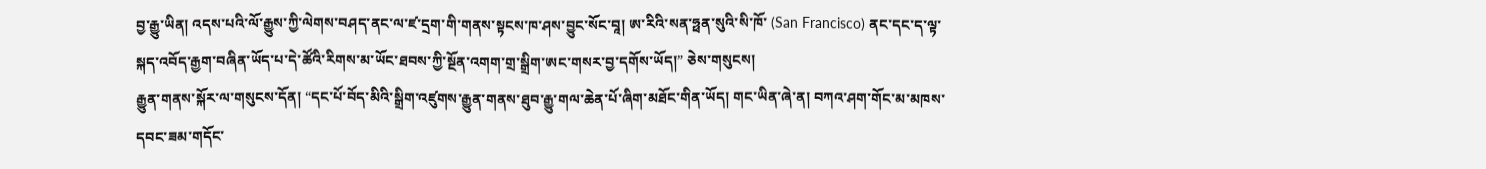བྱ་རྒྱུ་ཡིན། འདས་པའི་ལོ་རྒྱུས་ཀྱི་ལེགས་བཤད་ནང་ལ་ཛ་དྲག་གི་གནས་སྟངས་ཁ་ཤས་བྱུང་སོང་བཱ། ཨ་རིའི་སན་ཧྥན་སུའི་སི་ཁོ་ (San Francisco) ནང་དང་ད་ལྟ་སྐད་འབོད་རྒྱག་བཞིན་ཡོད་པ་དེ་ཚོའི་རིགས་མ་ཡོང་ཐབས་ཀྱི་སྔོན་འགག་གྲ་སྒྲིག་ཨང་གསར་བྱ་དགོས་ཡོད།” ཅེས་གསུངས།
རྒྱུན་གནས་སྐོར་ལ་གསུངས་དོན། “དང་པོ་བོད་མིའི་སྒྲིག་འཛུགས་རྒྱུན་གནས་ཐུབ་རྒྱུ་གལ་ཆེན་པོ་ཞིག་མཐོང་གིན་ཡོད། གང་ཡིན་ཞེ་ན། བཀའ་ཤག་གོང་མ་མཁས་དབང་ཟམ་གདོང་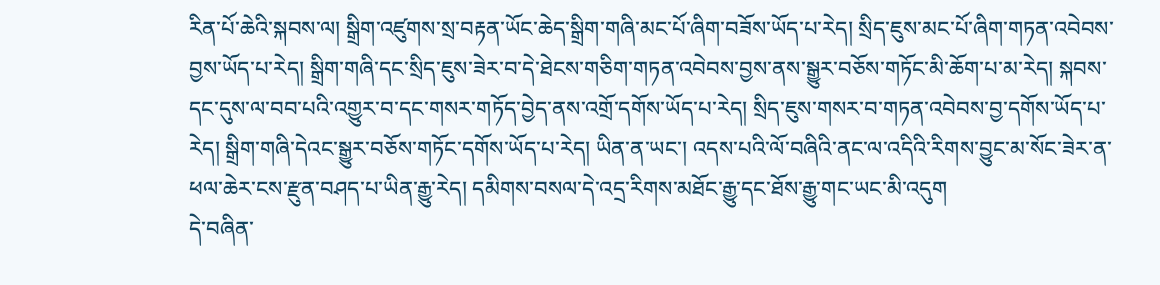རིན་པོ་ཆེའི་སྐབས་ལ། སྒྲིག་འཛུགས་སྲ་བརྟན་ཡོང་ཆེད་སྒྲིག་གཞི་མང་པོ་ཞིག་བཟོས་ཡོད་པ་རེད། སྲིད་ཇུས་མང་པོ་ཞིག་གཏན་འབེབས་བྱས་ཡོད་པ་རེད། སྒྲིག་གཞི་དང་སྲིད་ཇུས་ཟེར་བ་དེ་ཐེངས་གཅིག་གཏན་འབེབས་བྱས་ནས་སྒྱུར་བཅོས་གཏོང་མི་ཆོག་པ་མ་རེད། སྐབས་དང་དུས་ལ་བབ་པའི་འགྱུར་བ་དང་གསར་གཏོད་བྱེད་ནས་འགྲོ་དགོས་ཡོད་པ་རེད། སྲིད་ཇུས་གསར་བ་གཏན་འབེབས་བྱ་དགོས་ཡོད་པ་རེད། སྒྲིག་གཞི་དེའང་སྒྱུར་བཅོས་གཏོང་དགོས་ཡོད་པ་རེད། ཡིན་ན་ཡང་། འདས་པའི་ལོ་བཞིའི་ནང་ལ་འདིའི་རིགས་བྱུང་མ་སོང་ཟེར་ན་ཕལ་ཆེར་ངས་རྫུན་བཤད་པ་ཡིན་རྒྱུ་རེད། དམིགས་བསལ་དེ་འདྲ་རིགས་མཐོང་རྒྱུ་དང་ཐོས་རྒྱུ་གང་ཡང་མི་འདུག
དེ་བཞིན་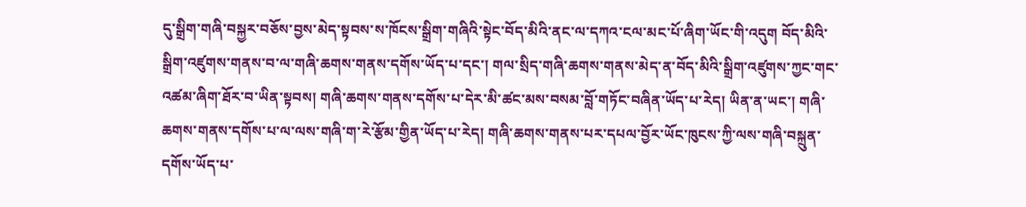དུ་སྒྲིག་གཞི་བསྐྱར་བཅོས་བྱས་མེད་སྟབས་ས་ཁོངས་སྒྲིག་གཞིའི་སྟེང་བོད་མིའི་ནང་ལ་དཀའ་ངལ་མང་པོ་ཞིག་ཡོང་གི་འདུག བོད་མིའི་སྒྲིག་འཛུགས་གནས་བ་ལ་གཞི་ཆགས་གནས་དགོས་ཡོད་པ་དང་། གལ་སྲིད་གཞི་ཆགས་གནས་མེད་ན་བོད་མིའི་སྒྲིག་འཛུགས་ཀྱང་གང་འཚམ་ཞིག་ཐོར་བ་ཡིན་སྟབས། གཞི་ཆགས་གནས་དགོས་པ་དེར་མི་ཚང་མས་བསམ་བློ་གཏོང་བཞིན་ཡོད་པ་རེད། ཡིན་ན་ཡང་། གཞི་ཆགས་གནས་དགོས་པ་ལ་ལས་གཞི་ག་རེ་རྩོམ་གྱིན་ཡོད་པ་རེད། གཞི་ཆགས་གནས་པར་དཔལ་བྱོར་ཡོང་ཁུངས་ཀྱི་ལས་གཞི་བསྐྲུན་དགོས་ཡོད་པ་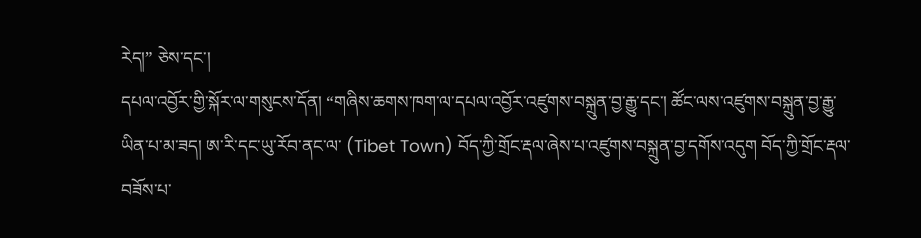རེད།” ཅེས་དང་།
དཔལ་འབྱོར་གྱི་སྐོར་ལ་གསུངས་དོན། “གཞིས་ཆགས་ཁག་ལ་དཔལ་འབྱོར་འཛུགས་བསྐྲུན་བྱ་རྒྱུ་དང་། ཚོང་ལས་འཛུགས་བསྐྲུན་བྱ་རྒྱུ་ཡིན་པ་མ་ཟད། ཨ་རི་དང་ཡུ་རོབ་ནང་ལ་ (Tibet Town) བོད་ཀྱི་གྲོང་རྡལ་ཞེས་པ་འཛུགས་བསྐྲུན་བྱ་དགོས་འདུག བོད་ཀྱི་གྲོང་རྡལ་བཟོས་པ་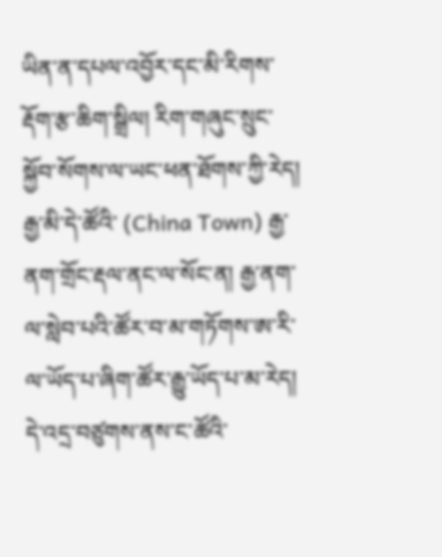ཡིན་ན་དཔལ་འབྱོར་དང་མི་རིགས་རྡོག་རྩ་ཆིག་སྒྲིལ། རིག་གཞུང་སྲུང་སྐྱོབ་སོགས་ལ་ཡང་ཕན་ཐོགས་ཀྱི་རེད། རྒྱ་མི་དེ་ཚོའི་ (China Town) རྒྱ་ནག་གྲོང་རྡལ་ནང་ལ་སོང་ན། རྒྱ་ནག་ལ་སླེབ་པའི་ཚོར་བ་མ་གཏོགས་ཨ་རི་ལ་ཡོད་པ་ཞིག་ཚོར་རྒྱུ་ཡོད་པ་མ་རེད། དེ་འདྲ་བཙུགས་ནས་ང་ཚོའི་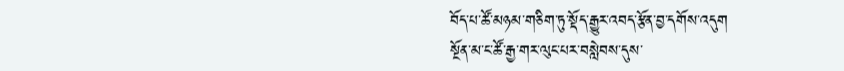བོད་པ་ཚོ་མཉམ་གཅིག་ཏུ་སྡོད་རྒྱུར་འབད་རྩོན་བྱ་དགོས་འདུག
སྔོན་མ་ང་ཚོ་རྒྱ་གར་ལུང་པར་བསླེབས་དུས་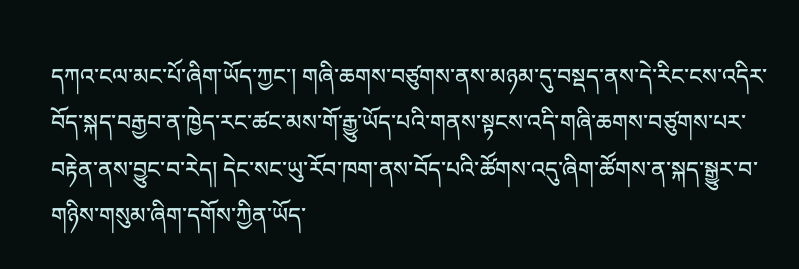དཀའ་ངལ་མང་པོ་ཞིག་ཡོད་ཀྱང་། གཞི་ཆགས་བཙུགས་ནས་མཉམ་དུ་བསྡད་ནས་དེ་རིང་ངས་འདིར་བོད་སྐད་བརྒྱབ་ན་ཁྱེད་རང་ཚང་མས་གོ་རྒྱུ་ཡོད་པའི་གནས་སྟངས་འདི་གཞི་ཆགས་བཙུགས་པར་བརྟེན་ནས་བྱུང་བ་རེད། དེང་སང་ཡུ་རོབ་ཁག་ནས་བོད་པའི་ཚོགས་འདུ་ཞིག་ཚོགས་ན་སྐད་སྒྱུར་བ་གཉིས་གསུམ་ཞིག་དགོས་ཀྱིན་ཡོད་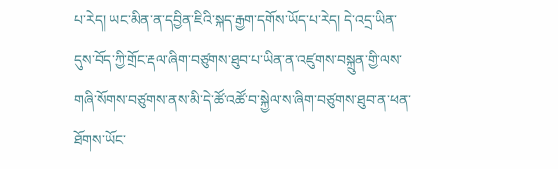པ་རེད། ཡང་མིན་ན་དབྱིན་ཇིའི་སྐད་རྒྱག་དགོས་ཡོད་པ་རེད། དེ་འདྲ་ཡིན་དུས་བོད་ཀྱི་གྲོང་རྡལ་ཞིག་བཙུགས་ཐུབ་པ་ཡིན་ན་འཛུགས་བསྐྲུན་གྱི་ལས་གཞི་སོགས་བཙུགས་ནས་མི་དེ་ཚོ་འཚོ་བ་སྐྱེལ་ས་ཞིག་བཙུགས་ཐུབ་ན་ཕན་ཐོགས་ཡོང་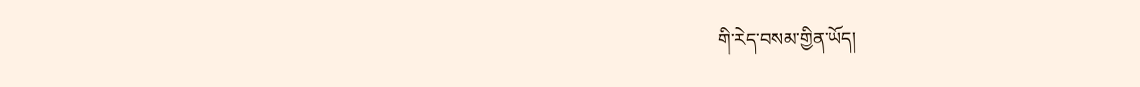གི་རེད་བསམ་གྱིན་ཡོད།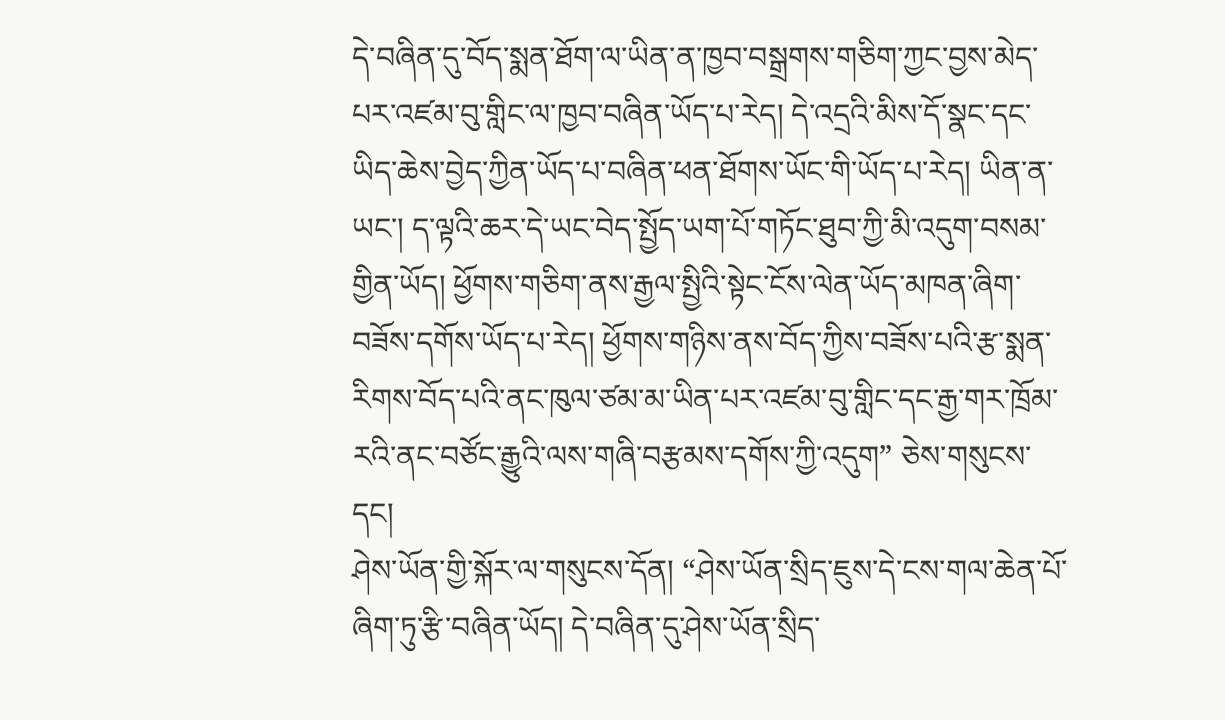དེ་བཞིན་དུ་བོད་སྨན་ཐོག་ལ་ཡིན་ན་ཁྱབ་བསྒྲགས་གཅིག་ཀྱང་བྱས་མེད་པར་འཛམ་བུ་གླིང་ལ་ཁྱབ་བཞིན་ཡོད་པ་རེད། དེ་འདྲའི་མིས་དོ་སྣང་དང་ཡིད་ཆེས་བྱེད་ཀྱིན་ཡོད་པ་བཞིན་ཕན་ཐོགས་ཡོང་གི་ཡོད་པ་རེད། ཡིན་ན་ཡང་། ད་ལྟའི་ཆར་དེ་ཡང་བེད་སྤྱོད་ཡག་པོ་གཏོང་ཐུབ་ཀྱི་མི་འདུག་བསམ་གྱིན་ཡོད། ཕྱོགས་གཅིག་ནས་རྒྱལ་སྤྱིའི་སྟེང་ངོས་ལེན་ཡོད་མཁན་ཞིག་བཟོས་དགོས་ཡོད་པ་རེད། ཕྱོགས་གཉིས་ནས་བོད་ཀྱིས་བཟོས་པའི་རྩ་སྨན་རིགས་བོད་པའི་ནང་ཁུལ་ཙམ་མ་ཡིན་པར་འཛམ་བུ་གླིང་དང་རྒྱ་གར་ཁྲོམ་རའི་ནང་བཙོང་རྒྱུའི་ལས་གཞི་བརྩམས་དགོས་ཀྱི་འདུག” ཅེས་གསུངས་དང།
ཤེས་ཡོན་གྱི་སྐོར་ལ་གསུངས་དོན། “ཤེས་ཡོན་སྲིད་ཇུས་དེ་ངས་གལ་ཆེན་པོ་ཞིག་ཏུ་རྩི་བཞིན་ཡོད། དེ་བཞིན་དུ་ཤེས་ཡོན་སྲིད་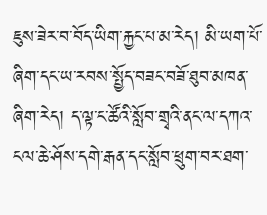ཇུས་ཟེར་བ་བོད་ཡིག་རྐྱང་པ་མ་རེད། མི་ཡག་པོ་ཞིག་དང་ཡ་རབས་སྤྱོད་བཟང་བཟོ་ཐུབ་མཁན་ཞིག་རེད། ད་ལྟ་ང་ཚོའི་སློབ་གྲྭའི་ནང་ལ་དཀའ་ངལ་ཆེ་ཤོས་དགེ་རྒན་དང་སློབ་ཕྲུག་བར་ཐག་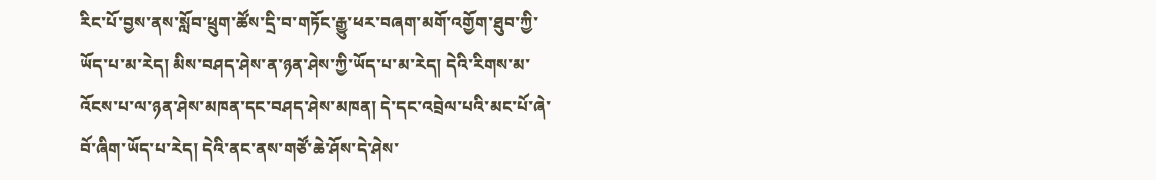རིང་པོ་བྱས་ནས་སློབ་ཕྲུག་ཚོས་དྲི་བ་གཏོང་རྒྱུ་ཕར་བཞག་མགོ་འགྱོག་ཐུབ་ཀྱི་ཡོད་པ་མ་རེད། མིས་བཤད་ཤེས་ན་ཉན་ཤེས་ཀྱི་ཡོད་པ་མ་རེད། དེའི་རིགས་མ་འོངས་པ་ལ་ཉན་ཤེས་མཁན་དང་བཤད་ཤེས་མཁན། དེ་དང་འབྲེལ་པའི་མང་པོ་ཞེ་བོ་ཞིག་ཡོད་པ་རེད། དེའི་ནང་ནས་གཙོ་ཆེ་ཤོས་དེ་ཤེས་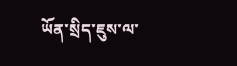ཡོན་སྲིད་ཇུས་ལ་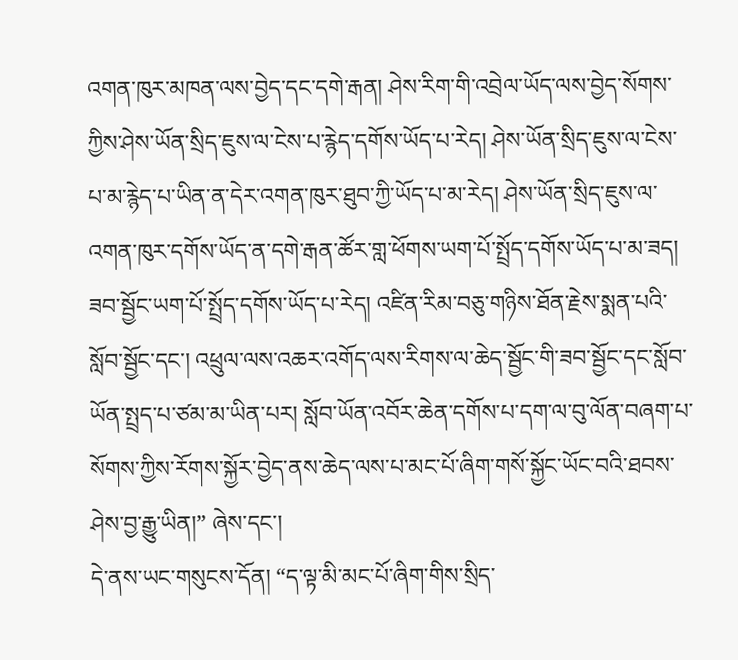འགན་ཁུར་མཁན་ལས་བྱེད་དང་དགེ་རྒན། ཤེས་རིག་གི་འབྲེལ་ཡོད་ལས་བྱེད་སོགས་ཀྱིས་ཤེས་ཡོན་སྲིད་ཇུས་ལ་ངེས་པ་རྙེད་དགོས་ཡོད་པ་རེད། ཤེས་ཡོན་སྲིད་ཇུས་ལ་ངེས་པ་མ་རྙེད་པ་ཡིན་ན་དེར་འགན་ཁུར་ཐུབ་ཀྱི་ཡོད་པ་མ་རེད། ཤེས་ཡོན་སྲིད་ཇུས་ལ་འགན་ཁུར་དགོས་ཡོད་ན་དགེ་རྒན་ཚོར་གླ་ཕོགས་ཡག་པོ་སྤྲོད་དགོས་ཡོད་པ་མ་ཟད། ཟབ་སྦྱོང་ཡག་པོ་སྤྲོད་དགོས་ཡོད་པ་རེད། འཛིན་རིམ་བཅུ་གཉིས་ཐོན་རྗེས་སྨན་པའི་སློབ་སྦྱོང་དང་། འཕྲུལ་ལས་འཆར་འགོད་ལས་རིགས་ལ་ཆེད་སྦྱོང་གི་ཟབ་སྦྱོང་དང་སློབ་ཡོན་སྤྲད་པ་ཙམ་མ་ཡིན་པར། སློབ་ཡོན་འབོར་ཆེན་དགོས་པ་དག་ལ་བུ་ལོན་བཞག་པ་སོགས་ཀྱིས་རོགས་སྐྱོར་བྱེད་ནས་ཆེད་ལས་པ་མང་པོ་ཞིག་གསོ་སྐྱོང་ཡོང་བའི་ཐབས་ཤེས་བྱ་རྒྱུ་ཡིན།” ཞེས་དང་།
དེ་ནས་ཡང་གསུངས་དོན། “ད་ལྟ་མི་མང་པོ་ཞིག་གིས་སྲིད་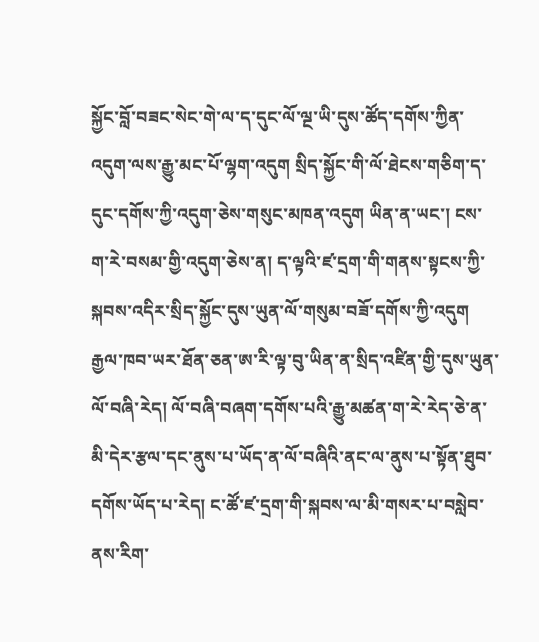སྐྱོང་བློ་བཟང་སེང་གེ་ལ་ད་དུང་ལོ་ལྔ་ཡི་དུས་ཚོད་དགོས་ཀྱིན་འདུག་ལས་རྒྱུ་མང་པོ་ལྷག་འདུག སྲིད་སྐྱོང་གི་ལོ་ཐེངས་གཅིག་ད་དུང་དགོས་ཀྱི་འདུག་ཅེས་གསུང་མཁན་འདུག ཡིན་ན་ཡང་། ངས་ག་རེ་བསམ་གྱི་འདུག་ཅེས་ན། ད་ལྟའི་ཛ་དྲག་གི་གནས་སྟངས་ཀྱི་སྐབས་འདིར་སྲིད་སྐྱོང་དུས་ཡུན་ལོ་གསུམ་བཟོ་དགོས་ཀྱི་འདུག རྒྱལ་ཁབ་ཡར་ཐོན་ཅན་ཨ་རི་ལྟ་བུ་ཡིན་ན་སྲིད་འཛིན་གྱི་དུས་ཡུན་ལོ་བཞི་རེད། ལོ་བཞི་བཞག་དགོས་པའི་རྒྱུ་མཚན་ག་རེ་རེད་ཅེ་ན་མི་དེར་རྩལ་དང་ནུས་པ་ཡོད་ན་ལོ་བཞིའི་ནང་ལ་ནུས་པ་སྟོན་ཐུབ་དགོས་ཡོད་པ་རེད། ང་ཚོ་ཛ་དྲག་གི་སྐབས་ལ་མི་གསར་པ་བསླེབ་ནས་རིག་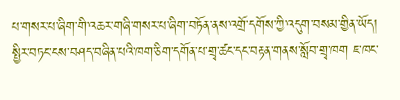པ་གསར་པ་ཞིག་གི་འཆར་གཞི་གསར་པ་ཞིག་བཏོན་ནས་འགྲོ་དགོས་ཀྱི་འདུག་བསམ་གྱིན་ཡོད།
སྤྱིར་བཏང་ངས་བཤད་བཞིན་པའི་ཁག་ཅིག་དགོན་པ་གྲྭ་ཚང་དང་བརྟན་གནས་སློབ་གྲྭ་ཁག ཇ་ཁང་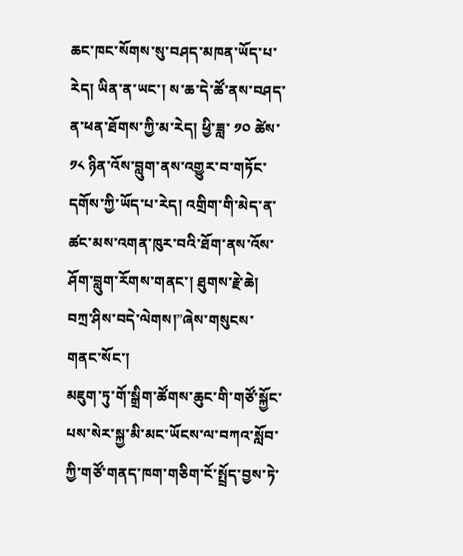ཆང་ཁང་སོགས་སུ་བཤད་མཁན་ཡོད་པ་རེད། ཡིན་ན་ཡང་། ས་ཆ་དེ་ཚོ་ནས་བཤད་ན་ཕན་ཐོགས་ཀྱི་མ་རེད། ཕྱི་ཟླ་ ༡༠ ཚེས་ ༡༨ ཉིན་འོས་བླུག་ནས་འགྱུར་བ་གཏོང་དགོས་ཀྱི་ཡོད་པ་རེད། འགྲིག་གི་མེད་ན་ཚང་མས་འགན་ཁུར་བའི་ཐོག་ནས་འོས་ཤོག་བླུག་རོགས་གནང་། ཐུགས་རྗེ་ཆེ། བཀྲ་ཤིས་བདེ་ལེགས།”ཞེས་གསུངས་གནང་སོང་།
མཇུག་ཏུ་གོ་སྒྲིག་ཚོགས་ཆུང་གི་གཙོ་སྐྱོང་པས་སེར་སྐྱ་མི་མང་ཡོངས་ལ་བཀའ་སློབ་ཀྱི་གཙོ་གནད་ཁག་གཅིག་ངོ་སྤྲོད་བྱས་ཏེ་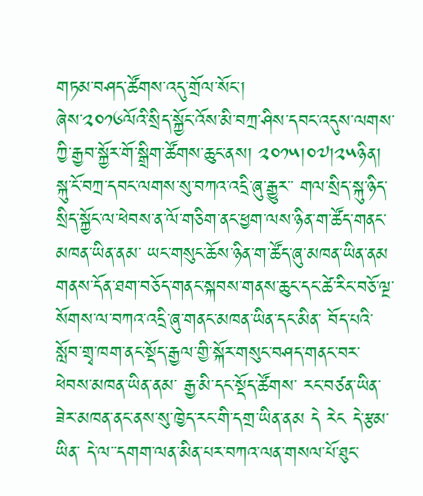གཏམ་བཤད་ཚོགས་འདུ་གྲོལ་སོང་།
ཞེས་༢༠༡༦ལོའི་སྲིད་སྐྱོང་འོས་མི་བཀྲ་ཤིས་དབང་འདུས་ལགས་ཀྱི་རྒྱབ་སྐྱོར་གོ་སྒྲིག་ཚོགས་ཆུང་ནས། ༢༠༡༥།༠༧།༢༥ཉིན།
སྐུ་ངོ་བཀྲ་དབང་ལགས་སུ་བཀའ་འདྲི་ཞུ་རྒྱུར་་ གལ་སྲིད་སྐུ་ཉིད་སྲིད་སྐྱོང་ལ་ཕེབས་ན་ལོ་གཅིག་ནང་ཕྱག་ལས་ཉིན་ག་ཚོད་གནང་མཁན་ཡིན་ནམ་ ཡང་གསུང་ཆོས་ཉིན་ག་ཚོད་ཞུ་མཁན་ཡིན་ནམ གནས་དོན་ཐག་བཅོད་གནང་སྐབས་གནས་ཆུང་དང་ཚེ་རིང་བཅོ་ལྔ་སོགས་ལ་བཀའ་འདྲི་ཞུ་གནང་མཁན་ཡིན་དང་མིན་ བོད་པའི་སློབ་གྲྭ་ཁག་ནང་སྡོད་རྒྱལ་གྱི་སྐོར་གསུང་བཤད་གནང་བར་ཕེབས་མཁན་ཡིན་ནམ་ རྒྱ་མི་དང་སྡོད་ཚོགས་ རང་བཙན་ཡིན་ཟེར་མཁན་ནང་ནས་སུ་ཁྱེད་རང་གི་དགྲ་ཡིན་ནམ དེ རེང དེ་རྩམ་ཡིན་ དེ་ལ་་དགག་ལན་མིན་པར་བཀའ་ལན་གསལ་པོ་ཐུང་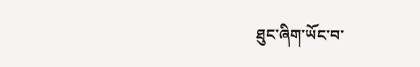ཐུང་ཞིག་ཡོང་བ་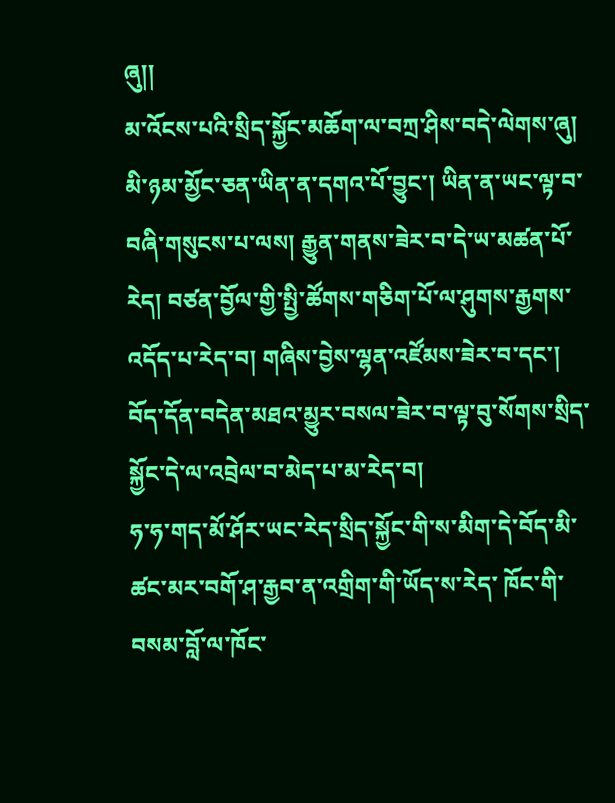ཞུ།།
མ་འོངས་པའི་སྲིད་སྐྱོང་མཆོག་ལ་བཀྲ་ཤིས་བདེ་ལེགས་ཞུ།
མི་ཉམ་མྱོང་ཅན་ཡིན་ན་དགའ་པོ་བྱུང་། ཡིན་ན་ཡང་ལྟ་བ་བཞི་གསུངས་པ་ལས། རྒྱུན་གནས་ཟེར་བ་དེ་ཡ་མཚན་པོ་རེད། བཙན་བྱོལ་གྱི་སྤྱི་ཚོགས་གཅིག་པོ་ལ་ཤུགས་རྒྱགས་འདོད་པ་རེད་བ། གཞིས་བྱེས་ལྷན་འཛོམས་ཟེར་བ་དང་། བོད་དོན་བདེན་མཐའ་མྱུར་བསལ་ཟེར་བ་ལྟ་བུ་སོགས་སྲིད་སྐྱོང་དེ་ལ་འབྲེལ་བ་མེད་པ་མ་རེད་བ།
ཧ་ཧ་གད་མོ་ཤོར་ཡང་རེད་སྲིད་སྐྱོང་གི་ས་མིག་དེ་བོད་མི་ཚང་མར་བགོ་ཤ་རྒྱབ་ན་འགྲིག་གི་ཡོད་ས་རེད་ ཁོང་གི་བསམ་བློ་ལ་ཁོང་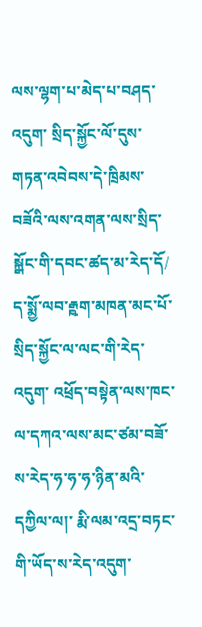ལས་ལྷག་པ་མེད་པ་བཤད་འདུག་ སྲིད་སྐྱོང་ལོ་དུས་གཏན་འབེབས་དེ་ཁྲིམས་བཟོའི་ལས་འགན་ལས་སྲིད་སྐྒོང་གི་དབང་ཚད་མ་རེད་དོ/ ད་སྨྱོ་ལབ་རྒྵག་མཁན་མང་པོ་སྲིད་སྐྱོང་ལ་ལང་གི་རེད་འདུག་ འཕྲོད་བསྟེན་ལས་ཁང་ལ་དཀའ་ལས་མང་ཙམ་བཟོ་ས་རེད་ཧ་ཧ་ཧ་ཉིན་མའི་དཀྱིལ་ལ།་ རྨི་ལམ་འདྲ་བཏང་གི་ཡོད་ས་རེད་འདུག་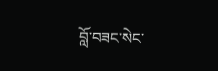བློ་བཟང་སེང་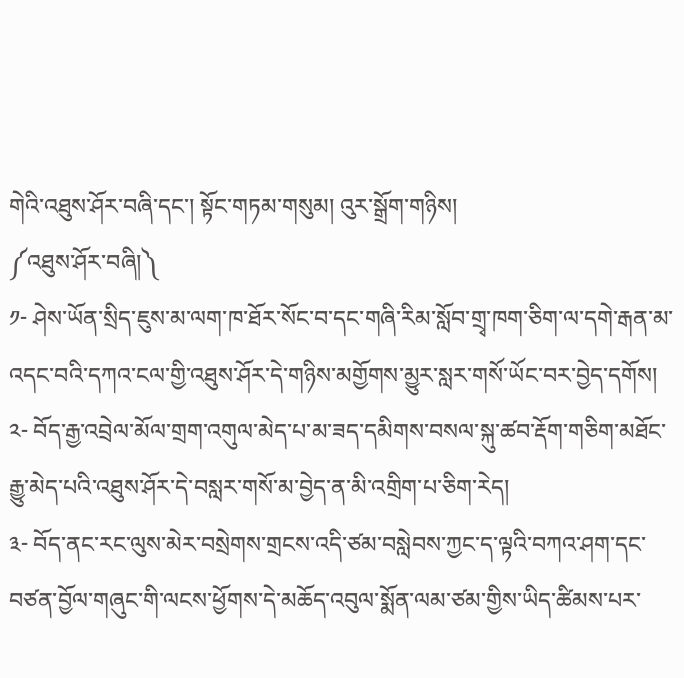གེའི་འཐུས་ཤོར་བཞི་དང་། སྟོང་གཏམ་གསུམ། འུར་སྒྲོག་གཉིས།
༼འཐུས་ཤོར་བཞི།༽
༡- ཤེས་ཡོན་སྲིད་ཇུས་མ་ལག་ཁ་ཐོར་སོང་བ་དང་གཞི་རིམ་སློབ་གྲྭ་ཁག་ཅིག་ལ་དགེ་རྒན་མ་འདང་བའི་དཀའ་ངལ་གྱི་འཐུས་ཤོར་དེ་གཉིས་མགྱོགས་མྱུར་སླར་གསོ་ཡོང་བར་བྱེད་དགོས།
༢- བོད་རྒྱ་འབྲེལ་མོལ་གྲག་འགུལ་མེད་པ་མ་ཟད་དམིགས་བསལ་སྐུ་ཚབ་རྡོག་གཅིག་མཐོང་རྒྱུ་མེད་པའི་འཐུས་ཤོར་དེ་བསླར་གསོ་མ་བྱེད་ན་མི་འགྲིག་པ་ཅིག་རེད།
༣- བོད་ནང་རང་ལུས་མེར་བསྲེགས་གྲངས་འདི་ཙམ་བསླེབས་ཀྱང་ད་ལྟའི་བཀའ་ཤག་དང་བཙན་བྱོལ་གཞུང་གི་ལངས་ཕྱོགས་དེ་མཆོད་འབུལ་སྨོན་ལམ་ཙམ་གྱིས་ཡིད་ཚིམས་པར་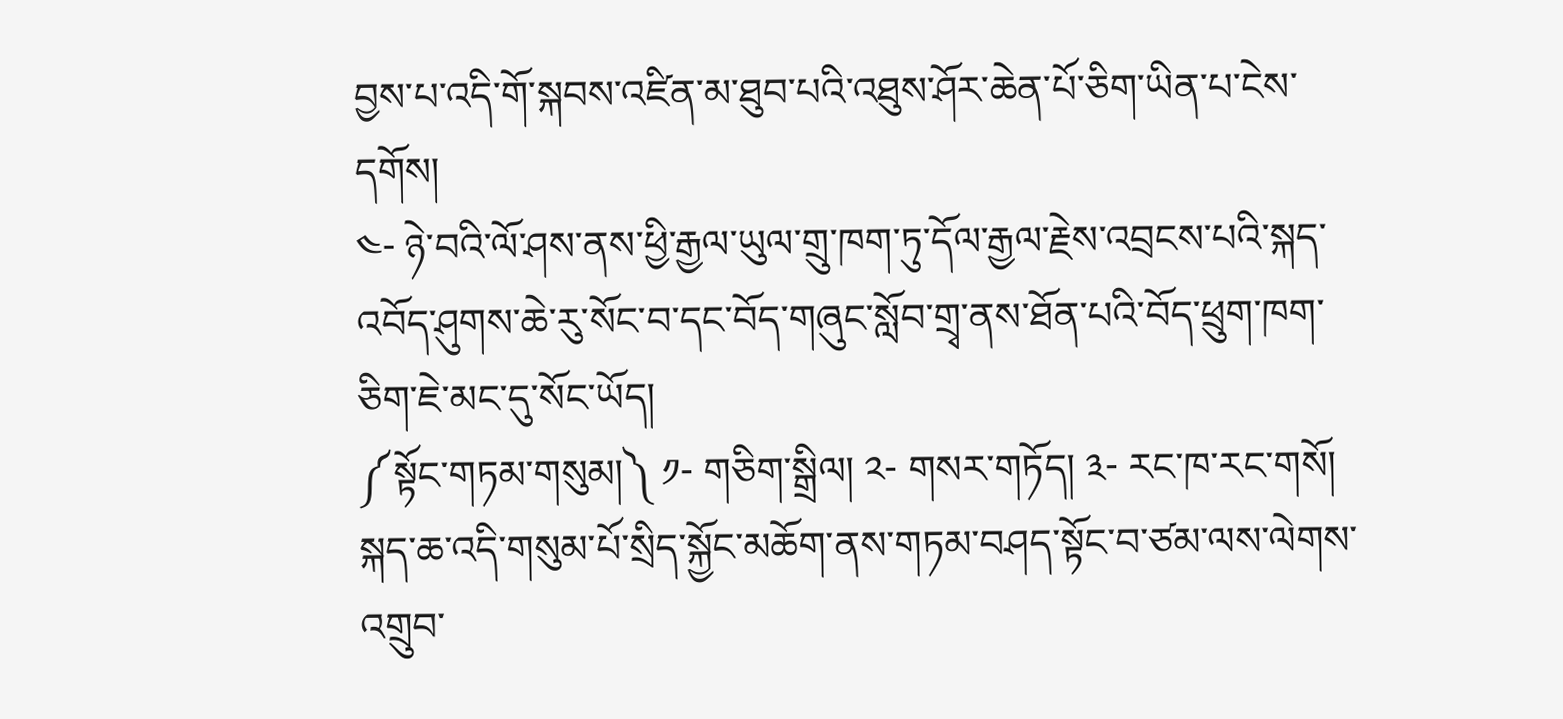བྱས་པ་འདི་གོ་སྐབས་འཛིན་མ་ཐུབ་པའི་འཐུས་ཤོར་ཆེན་པོ་ཅིག་ཡིན་པ་ངེས་དགོས།
༤- ཉེ་བའི་ལོ་ཤས་ནས་ཕྱི་རྒྱལ་ཡུལ་གྲུ་ཁག་ཏུ་དོལ་རྒྱལ་རྗེས་འབྲངས་པའི་སྐད་འབོད་ཤུགས་ཆེ་རུ་སོང་བ་དང་བོད་གཞུང་སློབ་གྲྭ་ནས་ཐོན་པའི་བོད་ཕྲུག་ཁག་ཅིག་ཇེ་མང་དུ་སོང་ཡོད།
༼སྟོང་གཏམ་གསུམ།༽ ༡- གཅིག་སྒྲིལ། ༢- གསར་གཏོད། ༣- རང་ཁ་རང་གསོ།
སྐད་ཆ་འདི་གསུམ་པོ་སྲིད་སྐྱོང་མཆོག་ནས་གཏམ་བཤད་སྟོང་བ་ཙམ་ལས་ལེགས་འགྲུབ་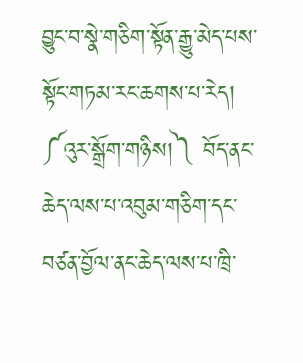བྱུང་བ་སྣེ་གཅིག་སྟོན་རྒྱུ་མེད་པས་སྟོང་གཏམ་རང་ཆགས་པ་རེད།
༼འུར་སྒྲོག་གཉིས།༽ བོད་ནང་ཆེད་ལས་པ་འབུམ་གཅིག་དང་བཙན་བྱོལ་ནང་ཆེད་ལས་པ་ཁྲི་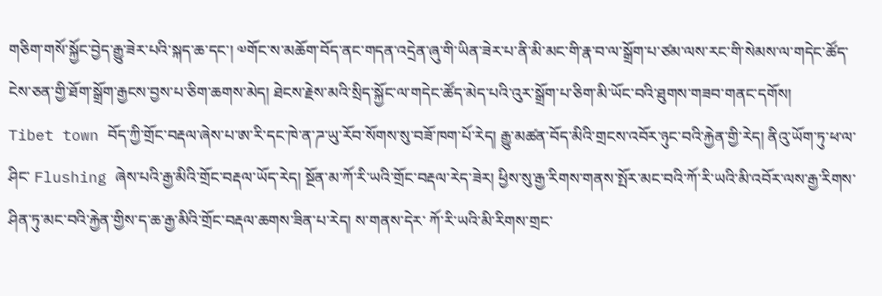གཅིག་གསོ་སྐྱོང་བྱེད་རྒྱུ་ཟེར་པའི་སྐད་ཆ་དང་། ༧གོང་ས་མཆོག་བོད་ནང་གདན་འདྲེན་ཞུ་གི་ཡིན་ཟེར་པ་ནི་མི་མང་གི་རྣ་བ་ལ་སྒྲོག་པ་ཙམ་ལས་རང་གི་སེམས་ལ་གདེང་ཚོད་ངེས་ཅན་གྱི་ཐོག་སྒྲོག་རྒྱངས་བྱས་པ་ཅིག་ཆགས་མེད། ཐེངས་རྗེས་མའི་སྲིད་སྐྱོང་ལ་གདེང་ཚོད་མེད་པའི་འུར་སྒྲོག་པ་ཅིག་མི་ཡོང་བའི་ཐུགས་གཟབ་གནང་དགོས།
Tibet town བོད་ཀྱི་གྲོང་བརྡལ་ཞེས་པ་ཨ་རི་དང་ཁེ་ན་ཌ་ཡུ་རོབ་སོགས་སུ་བཟོ་ཁག་པོ་རེད། རྒྱུ་མཚན་བོད་མིའི་གྲངས་འབོར་ཉུང་བའི་རྐྱེན་གྱི་རེད། ནིའུ་ཡོག་ཏུ་ཕ་ལ་ཤིང་ Flushing ཞེས་པའི་རྒྱ་མིའི་གྲོང་བརྡལ་ཡོད་རེད། སྔོན་མ་ཀོ་རི་ཡའི་གྲོང་བརྡལ་རེད་ཟེར། ཕྱིས་སུ་རྒྱ་རིགས་གནས་སྤོར་མང་བའི་ཀོ་རི་ཡའི་མི་འབོར་ལས་རྒྱ་རིགས་ཤིན་ཏུ་མང་བའི་རྐྱེན་གྱིས་ད་ཆ་རྒྱ་མིའི་གྲོང་བརྡལ་ཆགས་ཟིན་པ་རེད། ས་གནས་དེར་ ཀོ་རི་ཡའི་མི་རིགས་གྲང་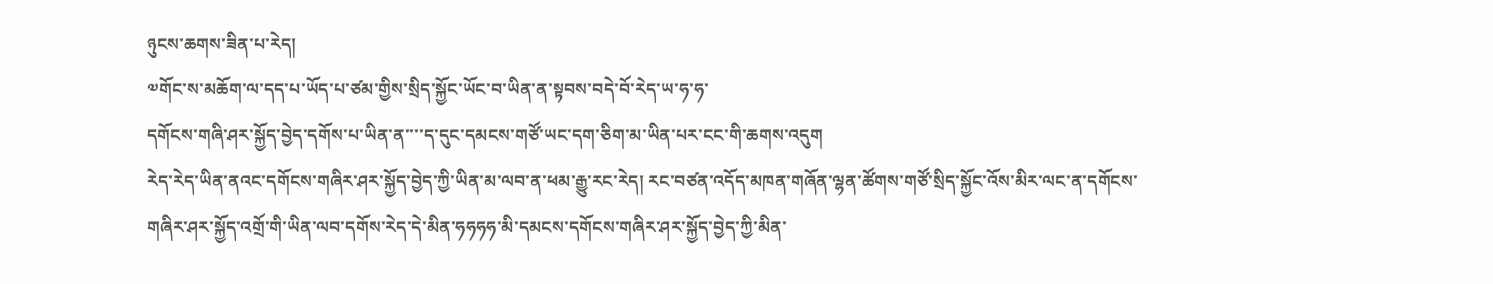ཉུངས་ཆགས་ཟིན་པ་རེད།
༧གོང་ས་མཆོག་ལ་དད་པ་ཡོད་པ་ཙམ་གྱིས་སྲིད་སྐྱོང་ཡོང་བ་ཡིན་ན་སྟབས་བདེ་བོ་རེད་ཡ་ཧ་ཧ་
དགོངས་གཞི་ཤར་སྐྱོད་བྱེད་དགོས་པ་ཡིན་ན་་་་ད་དུང་དམངས་གཙོ་ཡང་དག་ཅིག་མ་ཡིན་པར་ངང་གི་ཆགས་འདུག
རེད་རེད་ཡིན་ནའང་དགོངས་གཞིར་ཤར་སྐྱོད་བྱེད་ཀྱི་ཡིན་མ་ལབ་ན་ཕམ་རྒྱུ་རང་རེད། རང་བཙན་འདོད་མཁན་གཞོན་ལྷན་ཚོགས་གཙོ་སྲིད་སྐྱོང་འོས་མིར་ལང་ན་དགོངས་གཞིར་ཤར་སྐྱོད་འགྲོ་གི་ཡིན་ལབ་དགོས་རེད་དེ་མིན་ཧཧཧཧ་མི་དམངས་དགོངས་གཞིར་ཤར་སྐྱོད་བྱེད་ཀྱི་མིན་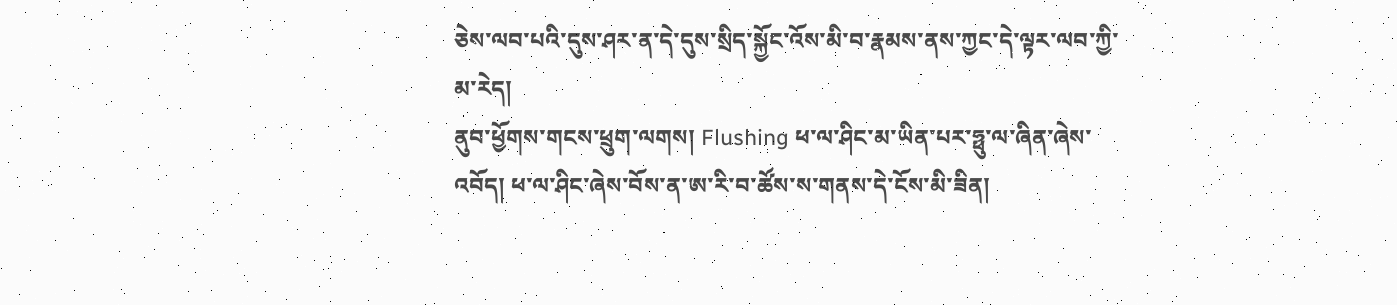ཅེས་ལབ་པའི་དུས་ཤར་ན་དེ་དུས་སྲིད་སྐྱོང་འོས་མི་བ་རྣམས་ནས་ཀྱང་དེ་ལྟར་ལབ་ཀྱི་མ་རེད།
ནུབ་ཕྱོགས་གངས་ཕྲུག་ལགས། Flushing ཕ་ལ་ཤིང་མ་ཡིན་པར་ཧྥུ་ལ་ཞིན་ཞེས་འབོད། ཕ་ལ་ཤིང་ཞེས་བོས་ན་ཨ་རི་བ་ཚོས་ས་གནས་དེ་ངོས་མི་ཟིན།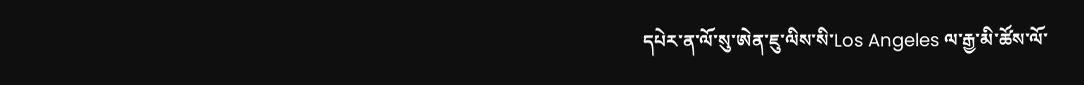དཔེར་ན་ལོ་སུ་ཨེན་ཇུ་ལིས་སི་Los Angeles ལ་རྒྱ་མི་ཚོས་ལོ་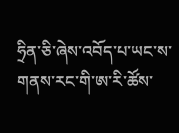ཧྲིན་ཅི་ཞེས་འབོད་པ་ཡང་ས་གནས་རང་གི་ཨ་རི་ཚོས་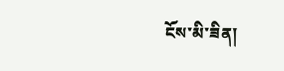ངོས་མི་ཟིན།